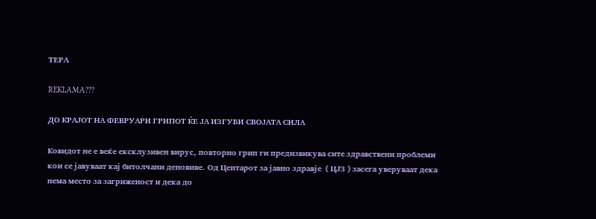ТЕРА

REKLAMA???

ДО КРАЈОТ НА ФЕВРУАРИ ГРИПОТ ЌЕ ЈА ИЗГУБИ СВОЈАТА СИЛА

Ковидот не е веќе ексклузивен вирус, повторно грип ги предизвикува сите здравствени проблеми кои се јавуваат кај битолчани деновиве. Од Центарот за јавно здравје  ( ЦЈЗ ) засега уверуваат дека нема место за загриженост и дека до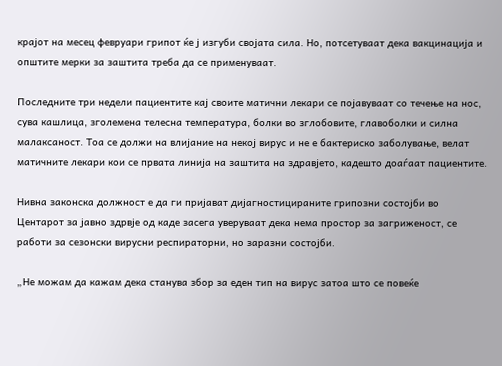крајот на месец февруари грипот ќе ј изгуби својата сила. Но, потсетуваат дека вакцинација и општите мерки за заштита треба да се применуваат.

Последните три недели пациентите кај своите матични лекари се појавуваат со течење на нос, сува кашлица, зголемена телесна температура, болки во зглобовите, главоболки и силна малаксаност. Тоа се должи на влијание на некој вирус и не е бактериско заболување, велат матичните лекари кои се првата линија на заштита на здравјето, кадешто доаѓаат пациентите.

Нивна законска должност е да ги пријават дијагностицираните грипозни состојби во Центарот за јавно здрвје од каде засега уверуваат дека нема простор за загриженост, се работи за сезонски вирусни респираторни, но заразни состојби.

„Не можам да кажам дека станува збор за еден тип на вирус затоа што се повеќе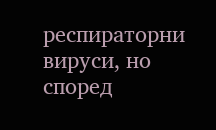респираторни вируси, но според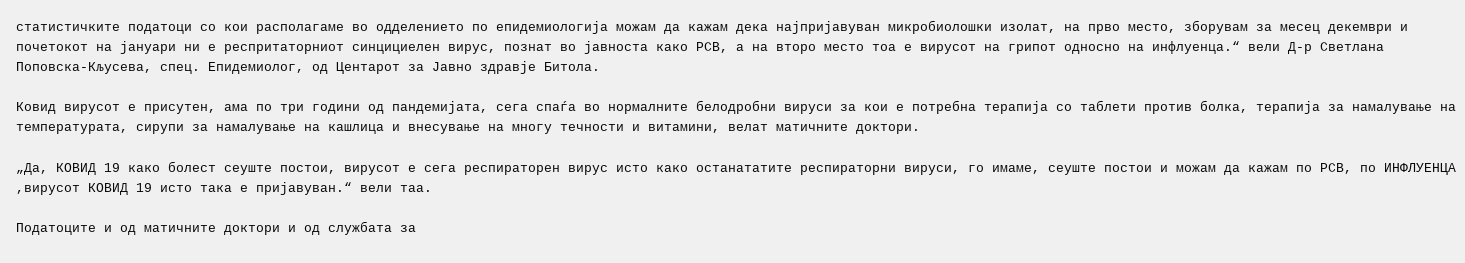статистичките податоци со кои располагаме во одделението по епидемиологија можам да кажам дека најпријавуван микробиолошки изолат, на прво место, зборувам за месец декември и почетокот на јануари ни е респритаторниот синцициелен вирус, познат во јавноста како РСВ, а на второ место тоа е вирусот на грипот односно на инфлуенца.“ вели Д-р Светлана Поповска-Кљусева, спец. Епидемиолог, од Центарот за Јавно здравје Битола.

Ковид вирусот е присутен, ама по три години од пандемијата, сега спаѓа во нормалните белодробни вируси за кои е потребна терапија со таблети против болка, терапија за намалување на температурата, сирупи за намалување на кашлица и внесување на многу течности и витамини, велат матичните доктори.

„Да, КОВИД 19 како болест сеуште постои, вирусот е сега респираторен вирус исто како останататите респираторни вируси, го имаме, сеуште постои и можам да кажам по РСВ, по ИНФЛУЕНЦА ,вирусот КОВИД 19 исто така е пријавуван.“ вели таа.

Податоците и од матичните доктори и од службата за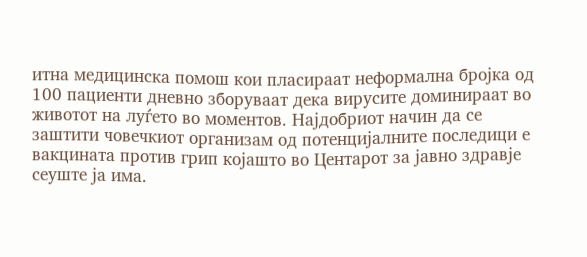итна медицинска помош кои пласираат неформална бројка од 100 пациенти дневно зборуваат дека вирусите доминираат во животот на луѓето во моментов. Најдобриот начин да се заштити човечкиот организам од потенцијалните последици е вакцината против грип којашто во Центарот за јавно здравје сеуште ја има.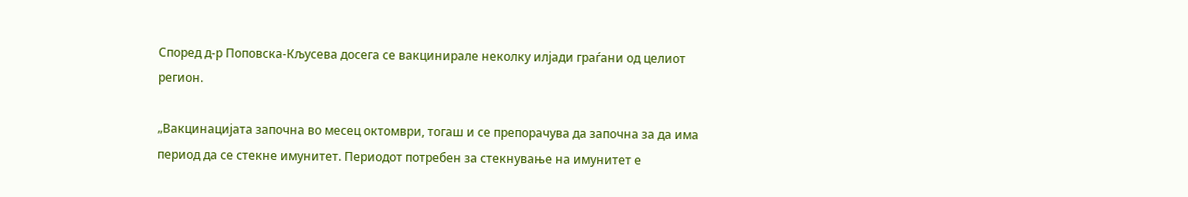Според д-р Поповска-Кљусева досега се вакцинирале неколку илјади граѓани од целиот регион.

„Вакцинацијата започна во месец октомври, тогаш и се препорачува да започна за да има период да се стекне имунитет. Периодот потребен за стекнување на имунитет е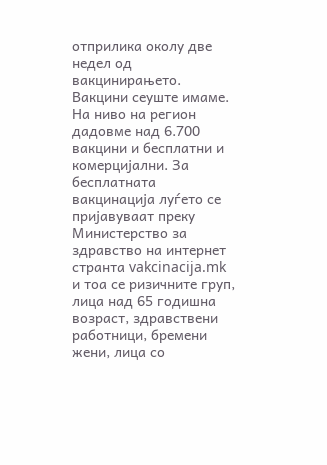отприлика околу две недел од вакцинирањето. Вакцини сеуште имаме. На ниво на регион дадовме над 6.700 вакцини и бесплатни и комерцијални. За бесплатната вакцинација луѓето се пријавуваат преку Министерство за здравство на интернет странта vakcinacija.mk  и тоа се ризичните груп, лица над 65 годишна возраст, здравствени работници, бремени жени, лица со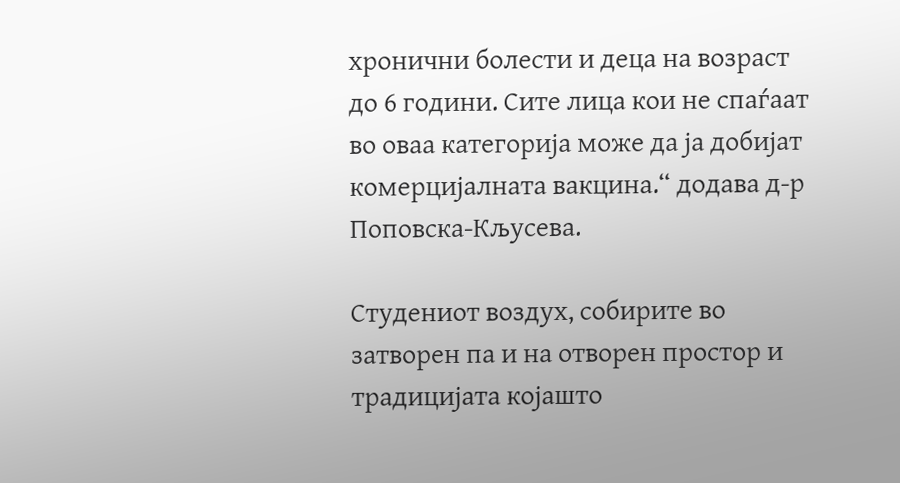хронични болести и деца на возраст до 6 години. Сите лица кои не спаѓаат во оваа категорија може да ја добијат комерцијалната вакцина.“ додава д-р Поповска-Кљусева.

Студениот воздух, собирите во затворен па и на отворен простор и традицијата којашто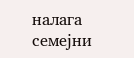налага семејни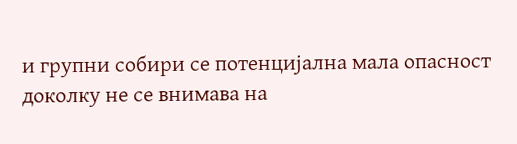и групни собири се потенцијална мала опасност доколку не се внимава на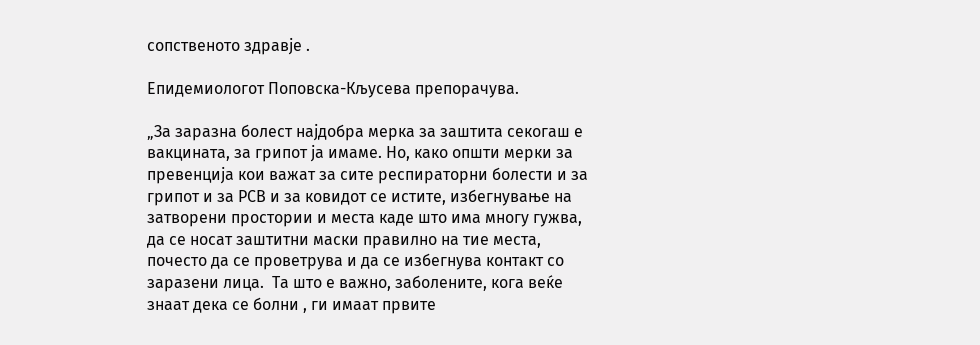сопственото здравје .

Епидемиологот Поповска-Кљусева препорачува.

„За заразна болест најдобра мерка за заштита секогаш е вакцината, за грипот ја имаме. Но, како општи мерки за превенција кои важат за сите респираторни болести и за грипот и за РСВ и за ковидот се истите, избегнување на затворени простории и места каде што има многу гужва, да се носат заштитни маски правилно на тие места, почесто да се проветрува и да се избегнува контакт со заразени лица.  Та што е важно, заболените, кога веќе знаат дека се болни , ги имаат првите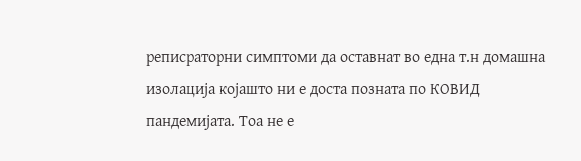реписраторни симптоми да оставнат во една т.н домашна изолација којашто ни е доста позната по КОВИД пандемијата. Тоа не е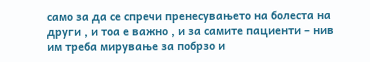само за да се спречи пренесувањето на болеста на други , и тоа е важно , и за самите пациенти – нив им треба мирување за побрзо и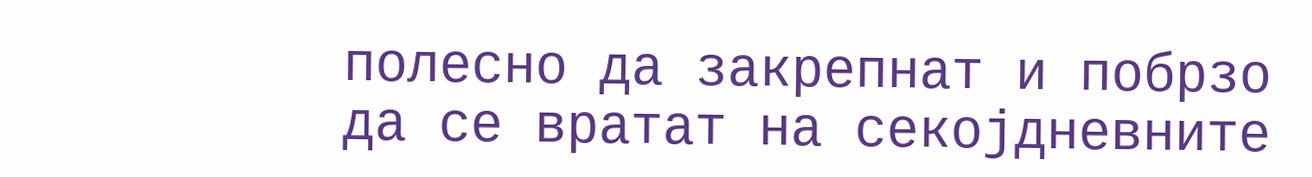полесно да закрепнат и побрзо да се вратат на секојдневните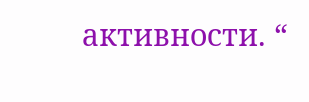активности. “